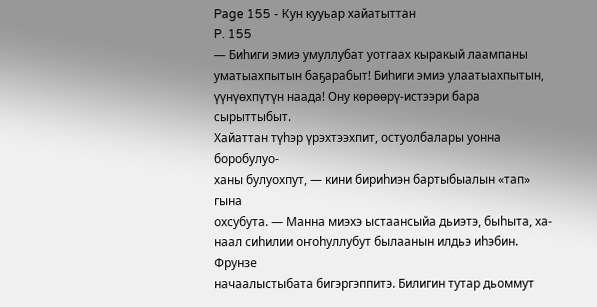Page 155 - Кун кууьар хайатыттан
P. 155
— Биһиги эмиэ умуллубат уотгаах кыракый лаампаны
уматыахпытын баҕарабыт! Биһиги эмиэ улаатыахпытын,
үүнүөхпүтүн наада! Ону көрөөрү-истээри бара сырыттыбыт.
Хайаттан түһэр үрэхтээхпит, остуолбалары уонна боробулуо-
ханы булуохпут, — кини бириһиэн бартыбыалын «тап» гына
охсубута. — Манна миэхэ ыстаансыйа дьиэтэ, быһыта, ха-
наал сиһилии оҥоһуллубут былаанын илдьэ иһэбин. Фрунзе
начаалыстыбата бигэргэппитэ. Билигин тутар дьоммут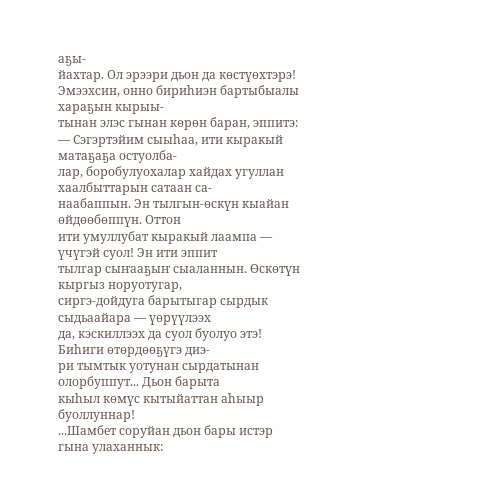аҕы-
йахтар. Ол эрээри дьон да көстүөхтэрэ!
Эмээхсин, онно бириһиэн бартыбыалы хараҕын кырыы-
тынан элэс гынан көрөн баран, эппитэ:
— Сэгэртэйим сыыһаа, ити кыракый матаҕаҕа остуолба-
лар, боробулуохалар хайдах угуллан хаалбыттарын сатаан са-
наабаппын. Эн тылгын-өскүн кыайан өйдөөбөппүн. Оттон
ити умуллубат кыракый лаампа — үчүгэй суол! Эн ити эппит
тылгар сыҥааҕыҥ сыаланнын. Өскөтүн кыргыз норуотугар,
сиргэ-дойдуга барытыгар сырдык сыдьаайара — үөрүүлээх
да, кэскиллээх да суол буолуо этэ! Биһиги өтөрдөөҕүгэ диэ-
ри тымтык уотунан сырдатынан олорбуппут... Дьон барыта
кыһыл көмүс кытыйаттан аһыыр буоллуннар!
...Шамбет соруйан дьон бары истэр гына улаханнык: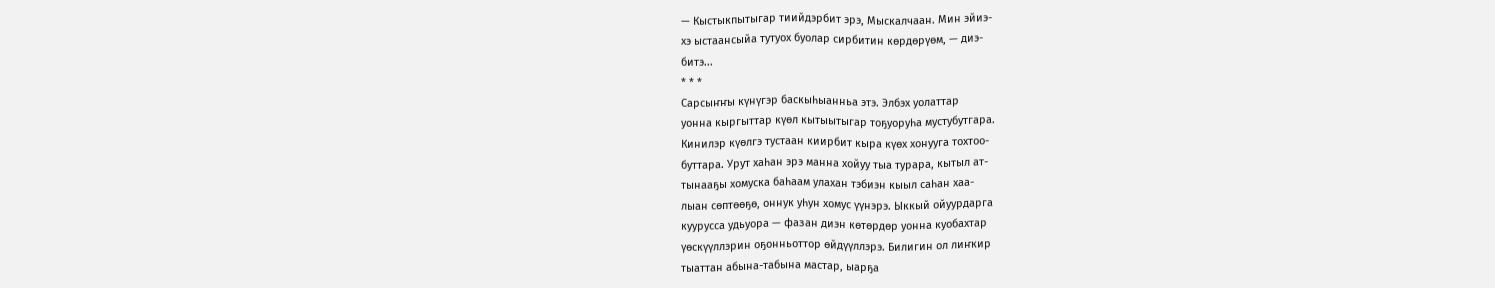— Кыстыкпытыгар тиийдэрбит эрэ, Мыскалчаан. Мин эйиэ-
хэ ыстаансыйа тутуох буолар сирбитин көрдөрүөм, — диэ-
битэ...
* * *
Сарсыҥҥы күнүгэр баскыһыанньа этэ. Элбэх уолаттар
уонна кыргыттар күөл кытыытыгар тоҕуоруһа мустубутгара.
Кинилэр күөлгэ тустаан киирбит кыра күөх хонууга тохтоо-
буттара. Урут хаһан эрэ манна хойуу тыа турара, кытыл ат-
тынааҕы хомуска баһаам улахан тэбиэн кыыл саһан хаа-
лыан сөптөөҕө, оннук уһун хомус үүнэрэ. Ыккый ойуурдарга
куурусса удьуора — фазан диэн көтөрдөр уонна куобахтар
үөскүүллэрин оҕонньоттор өйдүүллэрэ. Билигин ол лиҥкир
тыаттан абына-табына мастар, ыарҕа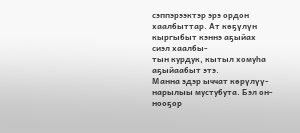сэппэрээктэр эрэ ордон
хаалбыттар. Ат көҕүлүн кыргыбыт кэннэ аҕыйах сиэл хаалбы-
тын курдук, кытыл хомуһа аҕыйаабыт этэ.
Манна эдэр ыччат көрүлүү-нарылыы мустубута. Бэл он-
нооҕор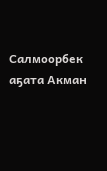Салмоорбек аҕата Акман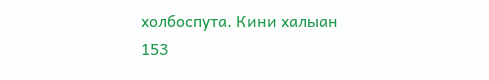холбоспута. Кини халыан
153